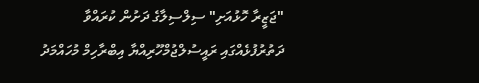"ޖަޒީރާ ހޮޅުއަށި" ސިލްސިލާގެ ދަށުން ކުރައްވާ ދަތުރުފުޅެއްގައި ރައީސުލްޖުމްހޫރިއްޔާ އިބްރާހިމް މުހައްމަދު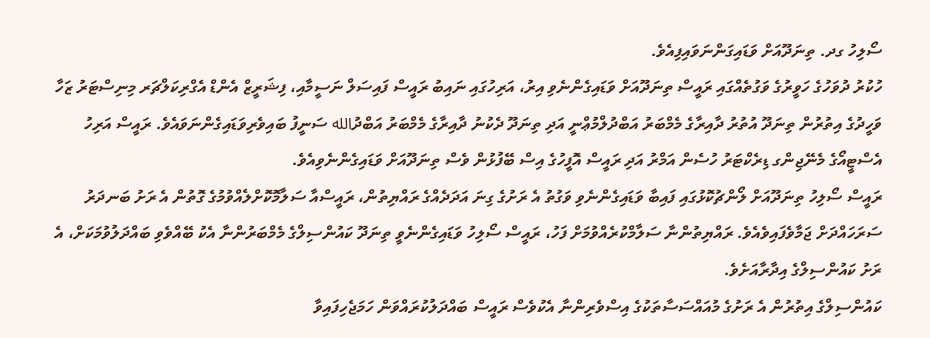ސޯލިހު ގދ. ތިނަދޫއަށް ވަޑައިގަންނަވައިފިއެވެ.
ހުކުރު ދުވަހުގެ ހަވީރުގެ ވަގުތެއްގައި ރައީސް ތިނަދޫއަށް ވަޑައިގެންނެވި އިރު، އަރިހުގައި ނައިބު ރައީސް ފައިސަލް ނަސީމާއި، ފިޝަރީޒް އެންޑް އެގްރިކަލްޗަރ މިނިސްޓަރު ޒަހާ ވަހީދުގެ އިތުރުން ތިނަދޫ އުތުރު ދާއިރާގެ މެމްބަރު އަބްދުލްމުޢްނީ އަދި ތިނަދޫ ދެކުނު ދާއިރާގެ މެމްބަރު އަބްދުالله ސަނީފު ބައިވެރިވަޑައިގެންނަވައެވެ. ރައީސް އަރިހު އެސްޓީއޯގެ މެނޭޖިންގ ޑިރެކްޓަރު ހުސެން އަމްރު އަދި ރައީސް އޮފީހުގެ އިސް ބޭފުޅުން ވެސް ތިނަދޫއަށް ވަޑައިގެންނެވިއެވެ.
ރައީސް ސޯލިހު ތިނަދޫއަށް ލޯންޗުކޮޅުގައި ފައިބާ ވަޑައިގެންނެވި ވަގުތު އެ ރަށުގެ ގިނަ އަދަދެއްގެ ރައްޔިތުން، ރައީސްއާ ސަލާމޮކޮށްލެއްވުމުގެ ގޮތުން އެ ރަށު ބަނދަރު ސަރަހައްދަށް ޖަމާވެފައިވެއެވެ. ރައްޔިތުންނާ ސަލާމްކުރެއްވުމަށް ފަހު، ރައީސް ސޯލިހު ވަޑައިގެންނެވީ ތިނަދޫ ކައުންސިލްގެ މެމްބަރުންނާ އެކު ބޭއްވެވި ބައްދަލުވުމަކަށް، އެ ރަށު ކައުންސިލްގެ އިދާރާއަށެވެ.
ކައުންސިލްގެ އިތުރުން އެ ރަށުގެ މުއައްސަސާތަކުގެ އިސްވެރިންނާ އެކުވެސް ރައީސް ބައްދަލުކުރައްވަން ހަމަޖެހިފައިވާ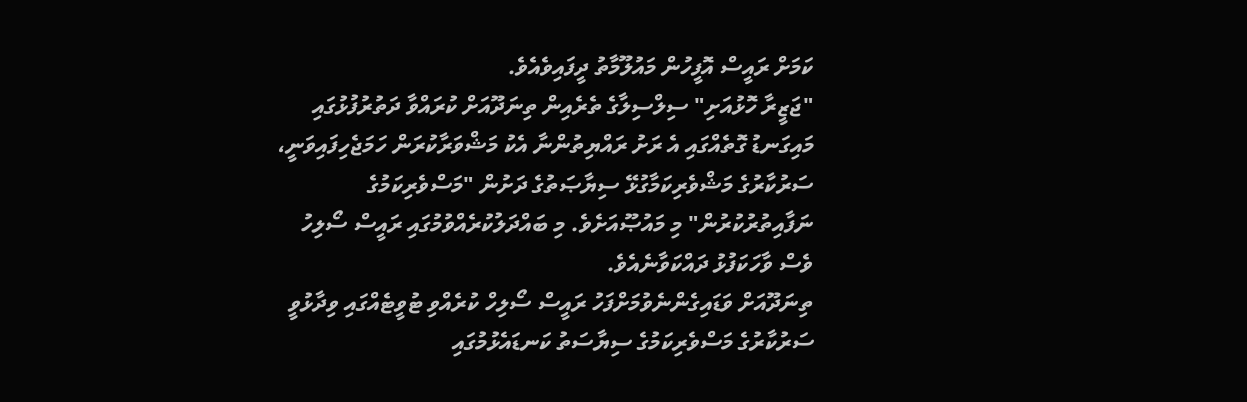ކަމަށް ރައީސް އޮފީހުން މައުލޫމާތު ދީފައިވެއެވެ.
"ޖަޒީރާ ހޮޅުއަށި" ސިލްސިލާގެ ތެރެއިން ތިނަދޫއަށް ކުރައްވާ ދަތުރުފުޅުގައި މައިގަނޑު ގޮތެއްގައި އެ ރަށު ރައްޔިތުންނާ އެކު މަޝްވަރާކުރަން ހަމަޖެހިފައިވަނީ، ސަރުކާރުގެ މަޝްވެރިކަމާގުޅޭ ސިޔާޞަތުގެ ދަށުން "މަސްވެރިކަމުގެ ނަފާއިތުރުކުރުން" މި މައުޞޫއަށެވެ. މި ބައްދަލުކުރެއްވުމުގައި ރައީސް ސޯލިހު ވެސް ވާހަކަފުޅު ދައްކަވާނެއެވެ.
ތިނަދޫއަށް ވަޑައިގެންނެވުމަށްފަހު ރައީސް ސޯލިހް ކުރެއްވި ޓުވީޓެއްގައި ވިދާޅުވީ ސަރުކާރުގެ މަސްވެރިކަމުގެ ސިޔާސަތު ކަނޑައެޅުމުގައި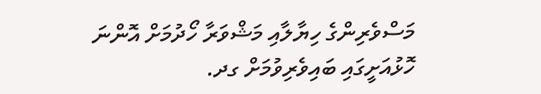މަސްވެރިންގެ ހިޔާލާއި މަޝްވަރާ ހޯދުމަށް އޮންނަ ހޮޅުއަށީގައި ބައިވެރިވުމަށް ގދ.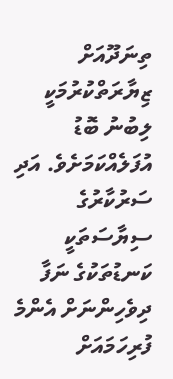ތިނަދޫއަށް ޒިޔާރަތްކުރުމަކީ ލިބުނު ބޮޑު އުފަލެއްކަމަށެވެ. އަދި ސަރުކާރުގެ ސިޔާސަތަކީ ކަނޑުތަކުގެ ނަފާ ދިވެހިންނަށް އެންމެ ފުރިހަމައަށް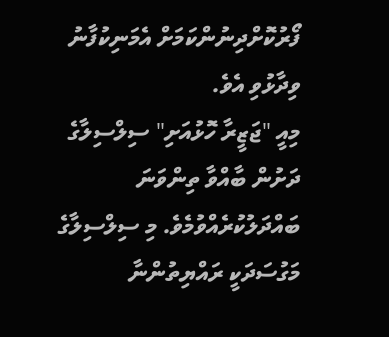ފޯރުކޮށްދިނުންކަމަށް އެމަނިކުފާނު ވިދާޅުވި އެވެ.
މިއީ "ޖަޒީރާ ހޮޅުއަށި" ސިލްސިލާގެ ދަށުން ބާއްވާ ތިންވަނަ ބައްދަލުކުރެއްވުމެވެ. މި ސިލްސިލާގެ މަގުސަދަކީ ރައްޔިތުންނާ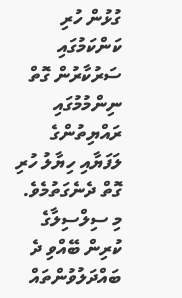ގުޅުން ހުރި ކަންކަމުގައި ސަރުކާރުން ގޮތް ނިންމުމުގައި ރައްޔިތުންގެ ލަފަޔާއި ހިޔާލު ހުރި ގޮތް ދެނެގަތުމެވެ. މި ސިލްސިލާގެ ކުރިން ބޭއްވި ދެ ބައްދަލުވުންތައް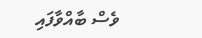ވެސް ބާއްވާފައި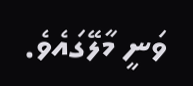ވަނީ މާލޭގައެވެ.